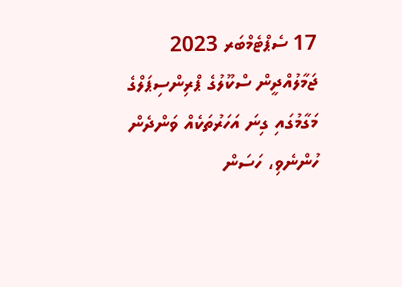17 ސެޕްޓެމްބަރ 2023
ޖަމާލުއްދީން ސްކޫލުގެ ޕްރިންސިޕަލްގެ މަގާމުގައި ގިނަ އަހަރުތަކެއް ވަންދެން ހުންނެވި، ހަސަން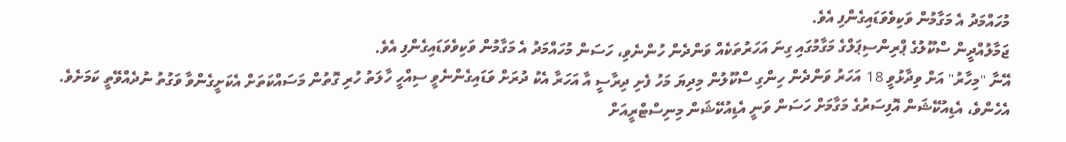މުހައްމަދު އެ މަގާމުން ވަކިވެވަޑައިގެންފި އެވެ.
ޖަމާލުއްދީން ސްކޫލުގެ ޕްރިންސިޕަލްގެ މަގާމުގައި ގިނަ އަހަރުތަކެއް ވަންދެން ހުންނެވި، ހަސަން މުހައްމަދު އެ މަގާމުން ވަކިވެވަޑައިގެންފި އެވެ.
އޭނާ "މިހާރު" އަށް ވިދާޅުވީ 18 އަހަރު ވަންދެން ހިންގި ސްކޫލުން މިދިޔަ މަހު ފެށި ދިރާސީ އާ އަހަރާ އެކު ދުރަށް ވަޑައިގެންނެވީ ސިއްހީ ހާލަތު ހުރި ގޮތުން މަސައްކަތަށް އެކަށީގެންވާ ވަގުތު ނުދެއްވޭތީ ކަމަށެވެ. އެހެންވެ، އެޑިއުކޭޝަން އޮފިސަރުގެ މަގާމަށް ހަސަން ވަނީ އެޑިއުކޭޝަން މިނިސްޓްރީއަށް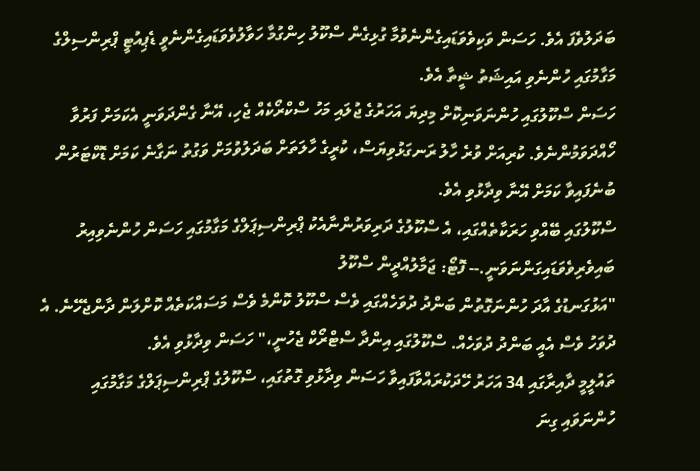ބަދަލުވެފަ އެވެ. ހަސަން ވަކިވެވަޑައިގެންނެވުމާ ގުޅިގެން ސްކޫލު ހިންގުމާ ހަވާލުވެވަޑައިގެންނެވީ ޑެޕިއުޓީ ޕްރިންސިލްގެ މަގާމުގައި ހުންނެވި އައިޝަތު ޝީތާ އެވެ.
ހަސަން ސްކޫލުގައި ހުންނަވަނިކޮށް މިދިޔަ އަހަރުގެ ޖުލައި މަހު ސްކްރޯކެއް ޖެހި، އޭނާ ގެންދަވަނީ އެކަމަށް ފަރުވާ ހޯއްދަވަމުންނެވެ. ކުރިއަށް ވުރެ ހާލު ރަނގަޅުވިޔަސް، ކުރީގެ ހާލަތަށް ބަދަލުވުމަށް ވަގުތު ނަގާނެ ކަމަށް ޑޮކްޓަރުން ބުނެފައިވާ ކަމަށް އޭނާ ވިދާޅުވި އެވެ.
ސްކޫލުގައި ބޭއްވި ހަރަކާތެއްގައި، އެ ސްކޫލުގެ ދަރިވަރުންނާއެކު ޕްރިންސިޕަލްގެ މަގާމުގައި ހަސަން ހުންނެވިއިރު ބައިވެރިވެވަޑައިގަންނަވަނީ.-- ފޮޓޯ: ޖަމާލުއްދީން ސްކޫލު
"އަޅުގަނޑުގެ އާދަ ހުންނަގޮތުން ބަންދު ދުވަހެއްގައި ވެސް ސްކޫލު ކޮންމެ ވެސް މަސައްކަތެއް ކޮށްލަން ދާންޖެހޭނެ. އެ ދުވަހު ވެސް އެއީ ބަންދު ދުވަހެއް. ސްކޫލުގައި އިންދާ ސްޓްރޯކް ޖެހުނީ،" ހަސަން ވިދާޅުވި އެވެ.
ތައުލީމީ ދާއިރާގައި 34 އަހަރު ހޭދަކުރައްވާފައިވާ ހަސަން ވިދާޅުވި ގޮތުގައި، ސްކޫލުގެ ޕްރިންސިޕަލްގެ މަގާމުގައި ހުންނަވައި ގިނަ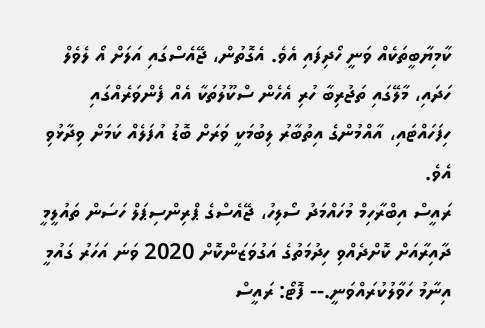ކާމިޔާބީތަކެއް ވަނީ ހޯދިފައި އެވެ. އެގޮތުން، ޖޭއެސްގައި އަލަށް އޯ ލެވެލް ހަދައި، މާލޭގައި ތަޖުރިބާ ހުރި އެހެން ސްކޫލުތަކާ އެއް ފެންވަރެއްގައި ހިފަހައްޓައި، އާއްމުންގެ އިތުބާރު ލިބުމަކީ ވަރަށް ބޮޑު އުފަލެއް ކަމަށް ވިދާޅުވި އެވެ.
ރައީސް އިބްރާހިމް މުހައްމަދު ސޯލިހު، ޖޭއެސްގެ ޕްރިންސިޕަލް ހަސަން ތައުލީމީ ދާއިރާއަށް ކޮށްދެއްވި ހިދުމަތުގެ އަގުވަޒަންކޮށް 2020 ވަނަ އަހަރު ގައުމީ އިނާމު ހަވާލުކުރައްވަނީ.-- ފޮޓޯ: ރައީސް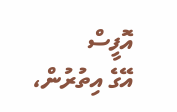އޮފީސް
އޭގެ އިތުރުން،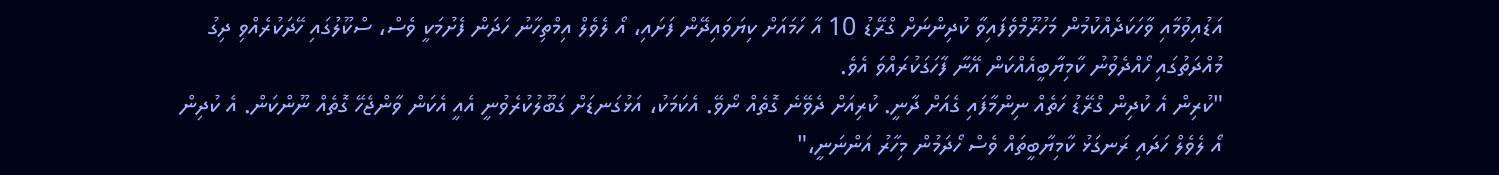އަޑުއިވުމާއި ވާހަކަދެއްކުމުން މަހުރޫމްވެފައިވާ ކުދިންނަށް ގްރޭޑު 10 އާ ހަމައަށް ކިޔަވައިދޭން ފަށައި، އޯ ލެވެލް އިމްތިހާނު ހަދަން ފެށުމަކީ ވެސް، ސްކޫލުގައި ހޭދަކުރެއްވި ދިގު މުއްދަތުގައި ހޯއްދެވުނު ކާމިޔާބީއެއްކަން އޭނާ ފާހަގަކުރައްވަ އެވެ.
"ކުރިން އެ ކުދިން ގްރޭޑު ހަތެއް ނިންމާފައި ގެއަށް ދާނީ. ކުރިއަށް ދެވޭނެ ގޮތެއް ނޯވޭ. އެކަމަކު، އަޅުގަނޑަށް ގަބޫލުކުރެވުނީ އެއީ އެކަން ވާންޖެހޭ ގޮތެއް ނޫންކަން. އެ ކުދިން އޯ ލެވެލް ހަދައި ރަނގަޅު ކާމިޔާބީތައް ވެސް ހޯދަމުން މިހާރު އަންނަނީ،"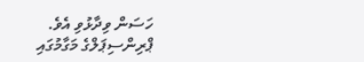ހަސަން ވިދާޅުވި އެވެ.
ޕްރިންސިޕަލްގެ މަގާމުގައި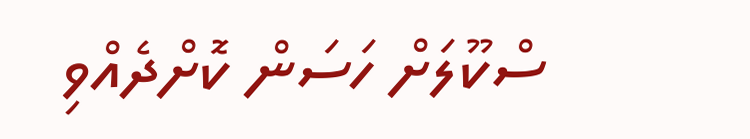ސްކޫލަށް ހަސަން ކޮށްދެއްވި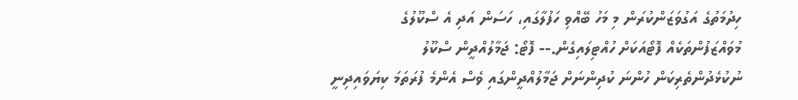ހިދުމަތުގެ އަގުވަޒަންކުރަން މި މަހު ބޭއްވި ހަފުލާގައި، ހަސަން އަދި އެ ސްކޫލުގެ މުވައްޒަފުންތަކެއް ފޮޓޯއަކަށް ހުއްޓިލައިގެން.-- ފޮޓޯ: ޖަމާލުއްދީން ސްކޫލު
ނުކުޅެދުންތެރިކަން ހުންނަ ކުދިންނަށް ޖަމާލުއްދީންގައި ވެސް އެންމެ ފުރަތަމަ ކިޔަވައިދިނީ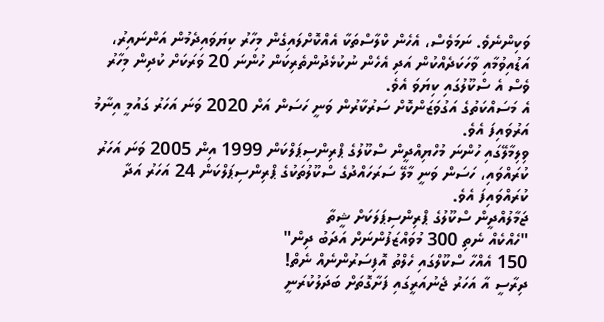ވަކިންނެވެ. ނަމަވެސް، އެހެން ކްލާސްތަކާ އެއްކޮށްލައިގެން މިހާރު ކިޔަވައިދެމުން އަންނައިރު، އަޑުއިވުމާއި ވާހަކަދެއްކުން އަދި އެހެން ނުކުޅެދުންތެރިކަން ހުންނަ 20 ވަރަކަށް ކުދިން މިހާރު ވެސް އެ ސްކޫލުގައި ކިޔަވަ އެވެ.
އެ މަސައްކަތުގެ އަގުވަޒަންކޮށް ސަރުކާރުން ވަނީ ހަސަން އަށް 2020 ވަނަ އަހަރު ގައުމީ އިނާމު އަރުވައިފަ އެވެ.
ވިލިމާލޭގައި ހުންނަ މުހްޔިއްދީން ސްކޫލުގެ ޕްރިންސިޕަލްކަން 1999 އިން 2005 ވަނަ އަހަރު ކުރައްވައި، ހަސަން ވަނީ މާލޭ ސަރަހައްދުގެ ސްކޫލުތަކުގެ ޕްރިންސިޕަލްކަން 24 އަހަރު އަދާ ކުރައްވައިފަ އެވެ.
ޖަމާލުއްދީން ސްކޫލުގެ ޕްރިންސިޕަލަކަށް ޝީތާ
"ހެއްކެއް ނެތި 300 މުވައްޒަފުންނަށް އަދަބު ދިން"
150 އެއްހާ ސްކޫލްގައި ހެލްތު އޮފިސަރުންނެއް ނެތް!
ދިރާސީ އާ އަހަރު ޖެނުއަރީގައި ފަށާގޮތަށް ބަދަލުކުރަނީ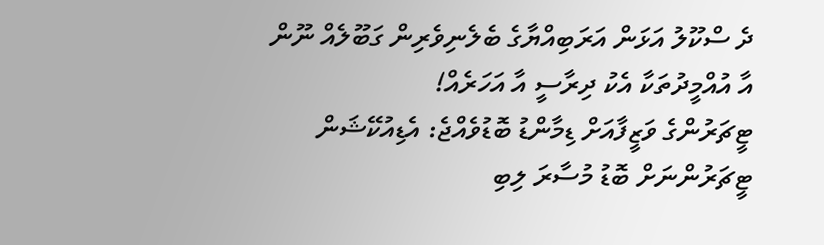ދެ ސްކޫލު އަޅަން އަރަބިއްޔާގެ ބެލެނިވެރިން ގަބޫލެއް ނޫން
އާ އުއްމީދުތަކާ އެކު ދިރާސީ އާ އަހަރެއް!
ޓީޗަރުންގެ ވަޒީފާއަށް ޑިމާންޑު ބޮޑުވެއްޖެ: އެޑިއުކޭޝަން
ޓީޗަރުންނަށް ބޮޑު މުސާރަ ލިބި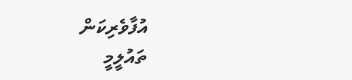އުފާވެރިކަން
ތައުލީމީ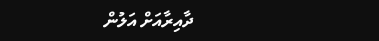ދާއިރާއަށް އަލުން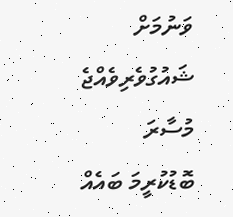ވަނުމަށް ޝައުގުވެރިވެއްޖެ
މުސާރަ ބޮޑުކުރީމަ ބައެއް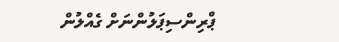ޕްރިންސިޕަލުންނަށް ގެއްލުން